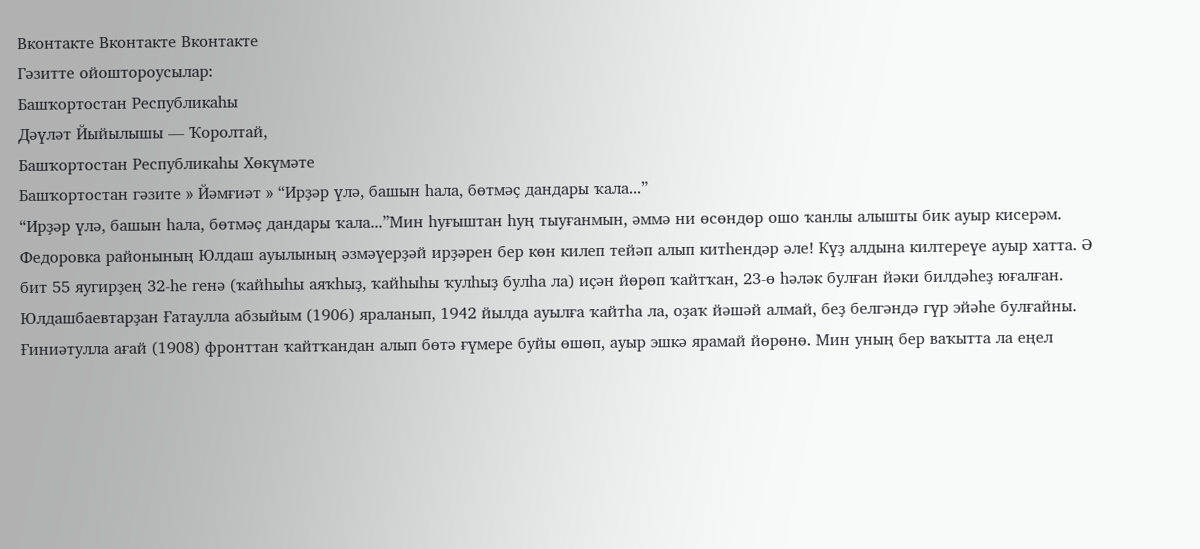Вконтакте Вконтакте Вконтакте
Гәзитте ойоштороусылар:
Башҡортостан Республикаһы
Дәүләт Йыйылышы — Ҡоролтай,
Башҡортостан Республикаһы Хөкүмәте
Башҡортостан гәзите » Йәмғиәт » “Ирҙәр үлә, башын һала, бөтмәҫ дандары ҡала...”
“Ирҙәр үлә, башын һала, бөтмәҫ дандары ҡала...”Мин һуғыштан һуң тыуғанмын, әммә ни өсөндөр ошо ҡанлы алышты бик ауыр кисерәм. Федоровка районының Юлдаш ауылының әзмәүерҙәй ирҙәрен бер көн килеп тейәп алып китһендәр әле! Күҙ алдына килтереүе ауыр хатта. Ә бит 55 яугирҙең 32-һе генә (ҡайһыһы аяҡһыҙ, ҡайһыһы ҡулһыҙ булһа ла) иҫән йөрөп ҡайтҡан, 23-ө һәләк булған йәки билдәһеҙ юғалған.
Юлдашбаевтарҙан Ғатаулла абзыйым (1906) яраланып, 1942 йылда ауылға ҡайтһа ла, оҙаҡ йәшәй алмай, беҙ белгәндә гүр эйәһе булғайны. Ғиниәтулла ағай (1908) фронттан ҡайтҡандан алып бөтә ғүмере буйы өшөп, ауыр эшкә ярамай йөрөнө. Мин уның бер ваҡытта ла еңел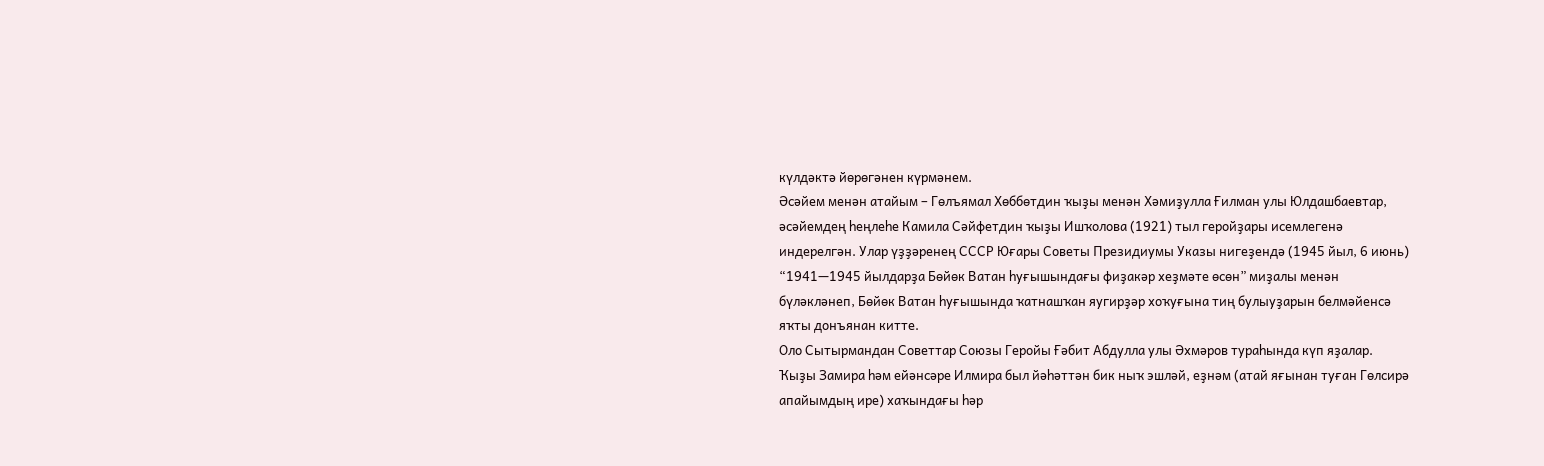күлдәктә йөрөгәнен күрмәнем.
Әсәйем менән атайым – Гөлъямал Хөббөтдин ҡыҙы менән Хәмиҙулла Ғилман улы Юлдашбаевтар, әсәйемдең һеңлеһе Камила Сәйфетдин ҡыҙы Ишҡолова (1921) тыл геройҙары исемлегенә индерелгән. Улар үҙҙәренең СССР Юғары Советы Президиумы Указы нигеҙендә (1945 йыл, 6 июнь) “1941—1945 йылдарҙа Бөйөк Ватан һуғышындағы фиҙакәр хеҙмәте өсөн” миҙалы менән бүләкләнеп, Бөйөк Ватан һуғышында ҡатнашҡан яугирҙәр хоҡуғына тиң булыуҙарын белмәйенсә яҡты донъянан китте.
Оло Сытырмандан Советтар Союзы Геройы Ғәбит Абдулла улы Әхмәров тураһында күп яҙалар. Ҡыҙы Замира һәм ейәнсәре Илмира был йәһәттән бик ныҡ эшләй, еҙнәм (атай яғынан туған Гөлсирә апайымдың ире) хаҡындағы һәр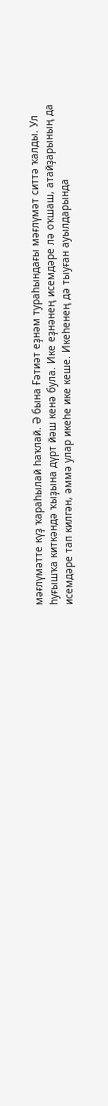мәғлүмәтте күҙ ҡараһылай һаҡлай. Ә бына Ғәтиәт еҙнәм тураһындағы мәғлүмәт ситтә ҡалды. Ул һуғышҡа киткәндә ҡыҙына дүрт йәш кенә була. Ике еҙнәнең исемдәре лә оҡшаш, атайҙарының да исемдәре тап килгән, әммә улар икеһе ике кеше. Икеһенең дә тыуған ауылдарында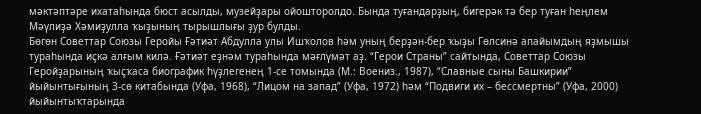мәктәптәре ихатаһында бюст асылды, музейҙары ойошторолдо. Бында туғандарҙың, бигерәк тә бер туған һеңлем Мәүлиҙә Хәмиҙулла ҡыҙының тырышлығы ҙур булды.
Бөгөн Советтар Союзы Геройы Ғәтиәт Абдулла улы Ишҡолов һәм уның берҙән-бер ҡыҙы Гөлсинә апайымдың яҙмышы тураһында иҫкә алғым килә. Ғәтиәт еҙнәм тураһында мәғлүмәт аҙ. “Герои Страны” сайтында, Советтар Союзы Геройҙарының ҡыҫҡаса биографик һүҙлегенең 1-се томында (М.: Воениз., 1987), “Славные сыны Башкирии” йыйынтығының 3-сө китабында (Уфа, 1968), “Лицом на запад” (Уфа, 1972) һәм “Подвиги их – бессмертны” (Уфа, 2000) йыйынтыҡтарында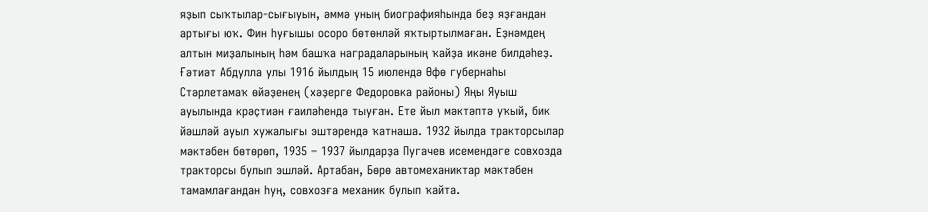яҙып сыҡтылар-сығыуын, әммә уның биографияһында беҙ яҙғандан артығы юҡ. Фин һуғышы осоро бөтөнләй яҡтыртылмаған. Еҙнәмдең алтын миҙалының һәм башҡа наградаларының ҡайҙа икәне билдәһеҙ.
Ғәтиәт Абдулла улы 1916 йылдың 15 июлендә Өфө губернаһы Стәрлетамаҡ өйәҙенең (хәҙерге Федоровка районы) Яңы Яуыш ауылында крәҫтиән ғаиләһендә тыуған. Ете йыл мәктәптә уҡый, бик йәшләй ауыл хужалығы эштәрендә ҡатнаша. 1932 йылда тракторсылар мәктәбен бөтөрөп, 1935 – 1937 йылдарҙа Пугачев исемендәге совхозда тракторсы булып эшләй. Артабан, Бөрө автомеханиктар мәктәбен тамамлағандан һуң, совхозға механик булып ҡайта.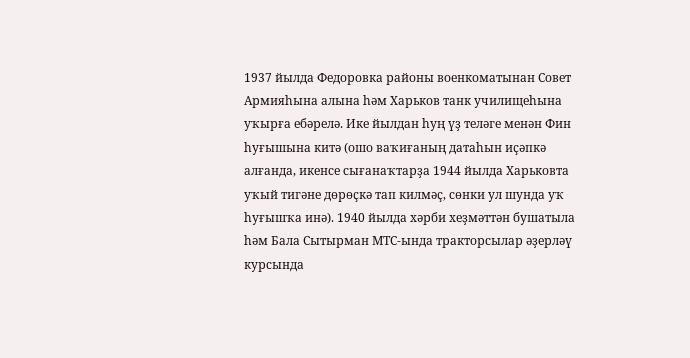1937 йылда Федоровка районы военкоматынан Совет Армияһына алына һәм Харьков танк училищеһына уҡырға ебәрелә. Ике йылдан һуң үҙ теләге менән Фин һуғышына китә (ошо ваҡиғаның датаһын иҫәпкә алғанда, икенсе сығанаҡтарҙа 1944 йылда Харьковта уҡый тигәне дөрөҫкә тап килмәҫ, сөнки ул шунда уҡ һуғышҡа инә). 1940 йылда хәрби хеҙмәттән бушатыла һәм Бала Сытырман МТС-ында тракторсылар әҙерләү курсында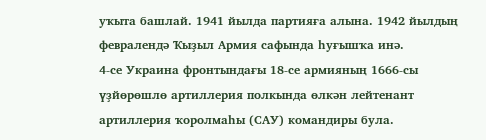уҡыта башлай. 1941 йылда партияға алына. 1942 йылдың февралендә Ҡыҙыл Армия сафында һуғышҡа инә.
4-се Украина фронтындағы 18-се армияның 1666-сы үҙйөрөшлө артиллерия полкында өлкән лейтенант артиллерия ҡоролмаһы (САУ) командиры була.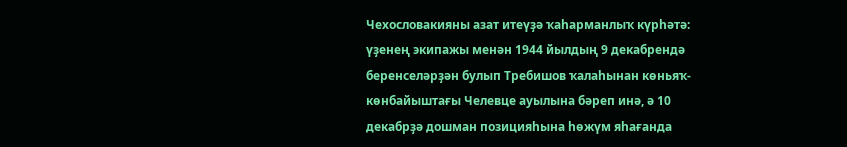Чехословакияны азат итеүҙә ҡаһарманлыҡ күрһәтә: үҙенең экипажы менән 1944 йылдың 9 декабрендә беренселәрҙән булып Требишов ҡалаһынан көньяҡ-көнбайыштағы Челевце ауылына бәреп инә, ә 10 декабрҙә дошман позицияһына һөжүм яһағанда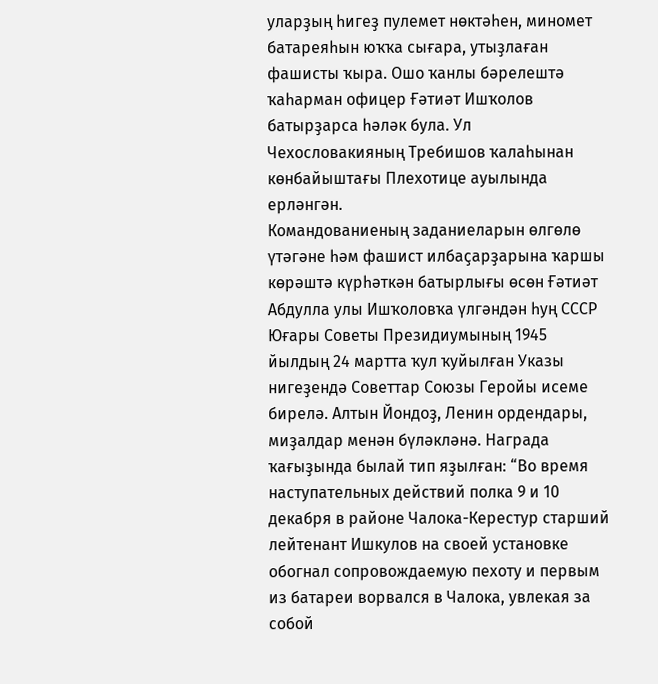уларҙың һигеҙ пулемет нөктәһен, миномет батареяһын юҡҡа сығара, утыҙлаған фашисты ҡыра. Ошо ҡанлы бәрелештә ҡаһарман офицер Ғәтиәт Ишҡолов батырҙарса һәләк була. Ул Чехословакияның Требишов ҡалаһынан көнбайыштағы Плехотице ауылында ерләнгән.
Командованиеның заданиеларын өлгөлө үтәгәне һәм фашист илбаҫарҙарына ҡаршы көрәштә күрһәткән батырлығы өсөн Ғәтиәт Абдулла улы Ишҡоловҡа үлгәндән һуң СССР Юғары Советы Президиумының 1945 йылдың 24 мартта ҡул ҡуйылған Указы нигеҙендә Советтар Союзы Геройы исеме бирелә. Алтын Йондоҙ, Ленин ордендары, миҙалдар менән бүләкләнә. Награда ҡағыҙында былай тип яҙылған: “Во время наступательных действий полка 9 и 10 декабря в районе Чалока-Керестур старший лейтенант Ишкулов на своей установке обогнал сопровождаемую пехоту и первым из батареи ворвался в Чалока, увлекая за собой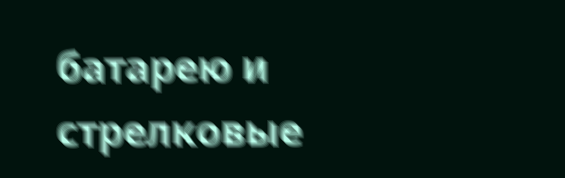батарею и стрелковые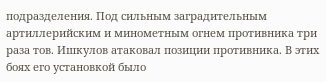подразделения. Под сильным заградительным артиллерийским и минометным огнем противника три раза тов. Ишкулов атаковал позиции противника. В этих боях его установкой было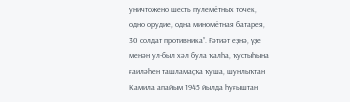уничтожено шесть пулемётных точек, одно орудие, одна миномётная батарея, 30 солдат противника”. Ғәтиәт еҙнә, үҙе менән ул-был хәл була ҡалһа, ҡустыһына ғаиләһен ташламаҫҡа ҡуша, шунлыҡтан Камила апайым 1945 йылда һуғыштан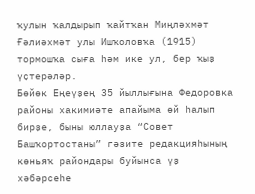ҡулын ҡалдырып ҡайтҡан Миңләхмәт Ғәлиәхмәт улы Ишҡоловҡа (1915) тормошҡа сыға һәм ике ул, бер ҡыҙ үҫтерәләр.
Бөйөк Еңеүҙең 35 йыллығына Федоровка районы хакимиәте апайыма өй һалып бирҙе, быны юллауҙа “Совет Башҡортостаны” гәзите редакцияһының көньяҡ райондары буйынса үҙ хәбәрсеһе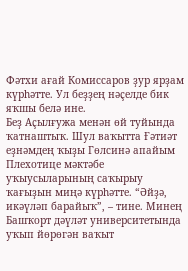Фәтхи ағай Комиссаров ҙур ярҙам күрһәтте. Ул беҙҙең нәҫелде бик яҡшы белә ине.
Беҙ Аҫылғужа менән өй туйында ҡатнаштыҡ. Шул ваҡытта Ғәтиәт еҙнәмдең ҡыҙы Гөлсинә апайым Плехотице мәктәбе уҡыусыларының саҡырыу ҡағыҙын миңә күрһәтте. “Әйҙә, икәүләп барайыҡ”, – тине. Минең Башҡорт дәүләт университетында уҡып йөрөгән ваҡыт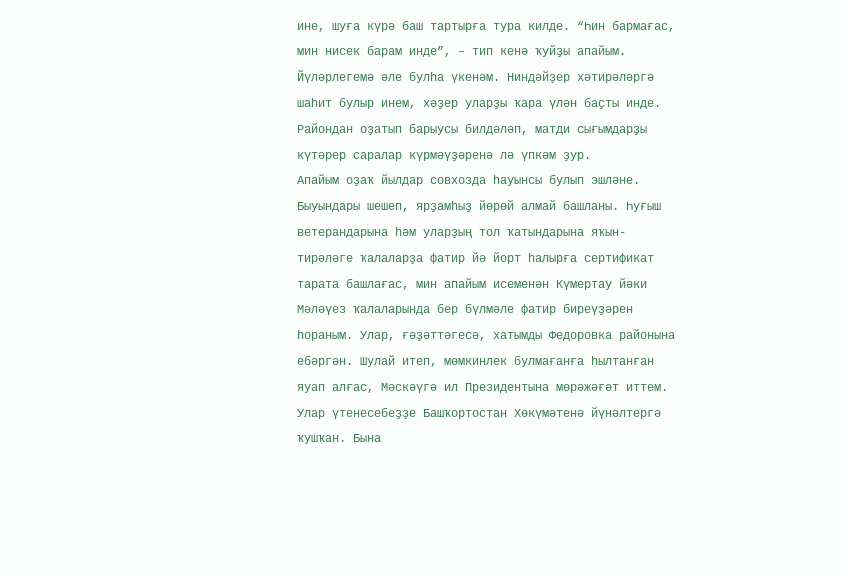ине, шуға күрә баш тартырға тура килде. “Һин бармағас, мин нисек барам инде”, – тип кенә ҡуйҙы апайым. Йүләрлегемә әле булһа үкенәм. Ниндәйҙер хәтирәләргә шаһит булыр инем, хәҙер уларҙы ҡара үлән баҫты инде. Райондан оҙатып барыусы билдәләп, матди сығымдарҙы күтәрер саралар күрмәүҙәренә лә үпкәм ҙур.
Апайым оҙаҡ йылдар совхозда һауынсы булып эшләне. Быуындары шешеп, ярҙамһыҙ йөрөй алмай башланы. Һуғыш ветерандарына һәм уларҙың тол ҡатындарына яҡын-тирәләге ҡалаларҙа фатир йә йорт һалырға сертификат тарата башлағас, мин апайым исеменән Күмертау йәки Мәләүез ҡалаларында бер бүлмәле фатир биреүҙәрен һораным. Улар, ғәҙәттәгесә, хатымды Федоровка районына ебәргән. Шулай итеп, мөмкинлек булмағанға һылтанған яуап алғас, Мәскәүгә ил Президентына мөрәжәғәт иттем. Улар үтенесебеҙҙе Башҡортостан Хөкүмәтенә йүнәлтергә ҡушҡан. Бына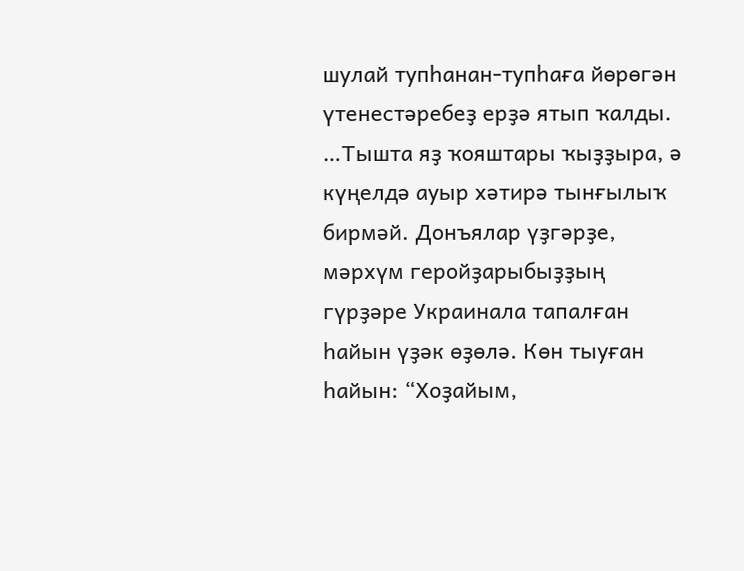шулай тупһанан-тупһаға йөрөгән үтенестәребеҙ ерҙә ятып ҡалды.
…Тышта яҙ ҡояштары ҡыҙҙыра, ә күңелдә ауыр хәтирә тынғылыҡ бирмәй. Донъялар үҙгәрҙе, мәрхүм геройҙарыбыҙҙың гүрҙәре Украинала тапалған һайын үҙәк өҙөлә. Көн тыуған һайын: “Хоҙайым,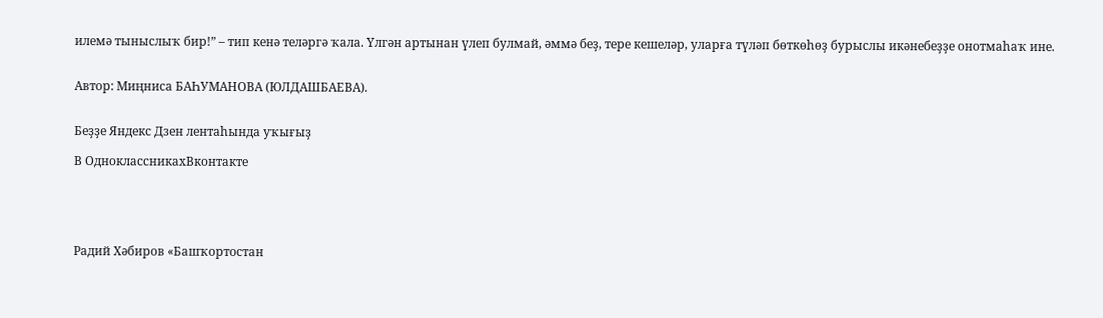илемә тыныслыҡ бир!” – тип кенә теләргә ҡала. Үлгән артынан үлеп булмай, әммә беҙ, тере кешеләр, уларға түләп бөткөһөҙ бурыслы икәнебеҙҙе онотмаһаҡ ине.


Автор: Миңниса БАҺУМАНОВА (ЮЛДАШБАЕВА).


Беҙҙе Яндекс Дзен лентаһында уҡығыҙ

В ОдноклассникахВконтакте





Радий Хәбиров «Башҡортостан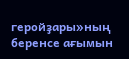геройҙары»ның беренсе ағымын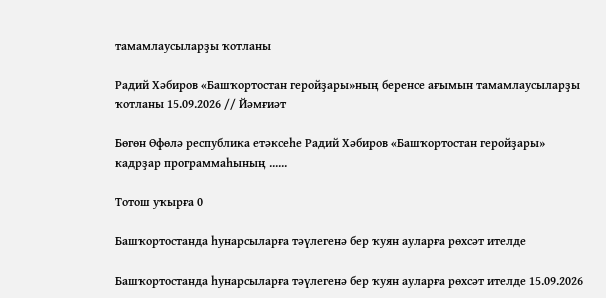тамамлаусыларҙы ҡотланы

Радий Хәбиров «Башҡортостан геройҙары»ның беренсе ағымын тамамлаусыларҙы ҡотланы 15.09.2026 // Йәмғиәт

Бөгөн Өфөлә республика етәксеһе Радий Хәбиров «Башҡортостан геройҙары» кадрҙар программаһының ......

Тотош уҡырға 0

Башҡортостанда һунарсыларға тәүлегенә бер ҡуян ауларға рөхсәт ителде

Башҡортостанда һунарсыларға тәүлегенә бер ҡуян ауларға рөхсәт ителде 15.09.2026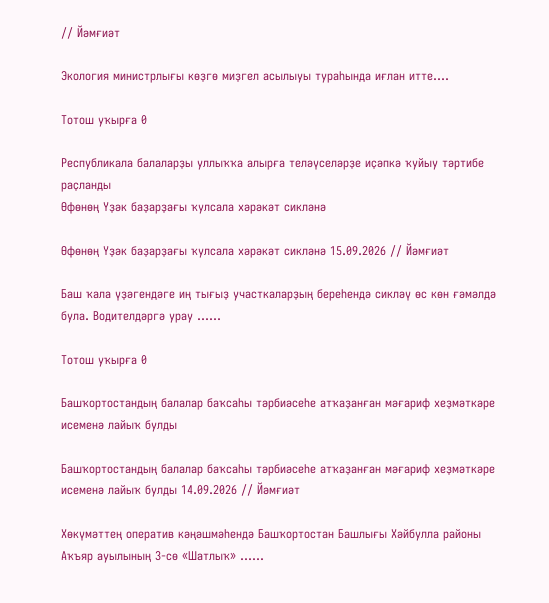// Йәмғиәт

Экология министрлығы көҙгө миҙгел асылыуы тураһында иғлан итте....

Тотош уҡырға 0

Республикала балаларҙы уллыҡҡа алырға теләүселәрҙе иҫәпкә ҡуйыу тәртибе раҫланды
Өфөнөң Үҙәк баҙарҙағы ҡулсала хәрәкәт сикләнә

Өфөнөң Үҙәк баҙарҙағы ҡулсала хәрәкәт сикләнә 15.09.2026 // Йәмғиәт

Баш ҡала үҙәгендәге иң тығыҙ участкаларҙың береһендә сикләү өс көн ғәмәлдә була. Водителдәргә урау ......

Тотош уҡырға 0

Башҡортостандың балалар баҡсаһы тәрбиәсеһе атҡаҙанған мәғариф хеҙмәткәре исеменә лайыҡ булды

Башҡортостандың балалар баҡсаһы тәрбиәсеһе атҡаҙанған мәғариф хеҙмәткәре исеменә лайыҡ булды 14.09.2026 // Йәмғиәт

Хөкүмәттең оператив кәңәшмәһендә Башҡортостан Башлығы Хәйбулла районы Аҡъяр ауылының 3-сө «Шатлыҡ» ......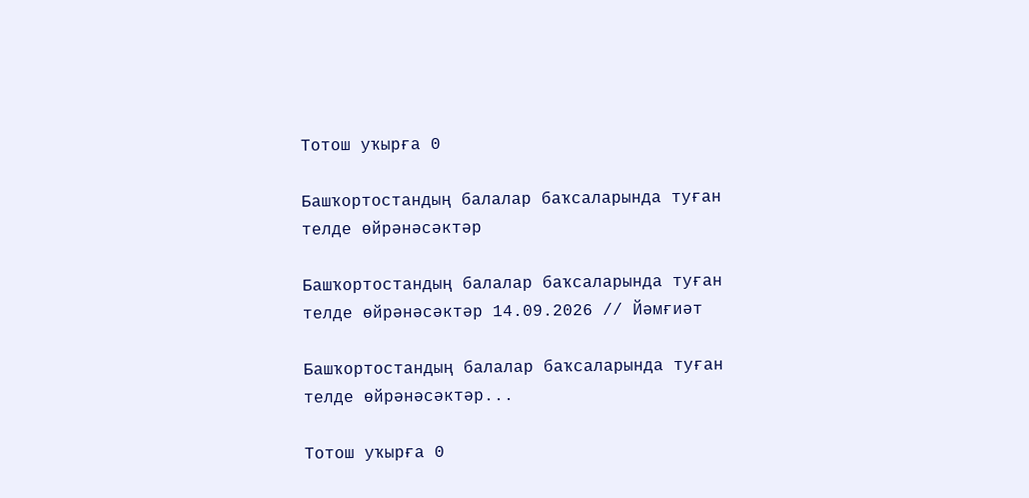Тотош уҡырға 0

Башҡортостандың балалар баҡсаларында туған телде өйрәнәсәктәр

Башҡортостандың балалар баҡсаларында туған телде өйрәнәсәктәр 14.09.2026 // Йәмғиәт

Башҡортостандың балалар баҡсаларында туған телде өйрәнәсәктәр...

Тотош уҡырға 0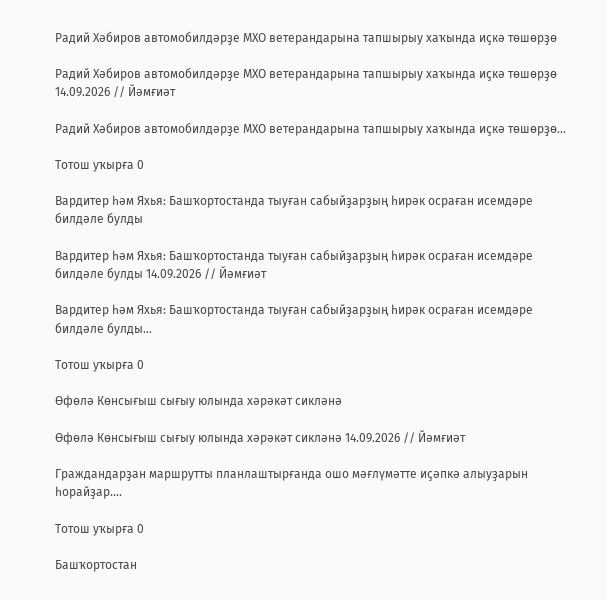Радий Хәбиров автомобилдәрҙе МХО ветерандарына тапшырыу хаҡында иҫкә төшөрҙө

Радий Хәбиров автомобилдәрҙе МХО ветерандарына тапшырыу хаҡында иҫкә төшөрҙө 14.09.2026 // Йәмғиәт

Радий Хәбиров автомобилдәрҙе МХО ветерандарына тапшырыу хаҡында иҫкә төшөрҙө...

Тотош уҡырға 0

Вардитер һәм Яхья: Башҡортостанда тыуған сабыйҙарҙың һирәк осраған исемдәре билдәле булды

Вардитер һәм Яхья: Башҡортостанда тыуған сабыйҙарҙың һирәк осраған исемдәре билдәле булды 14.09.2026 // Йәмғиәт

Вардитер һәм Яхья: Башҡортостанда тыуған сабыйҙарҙың һирәк осраған исемдәре билдәле булды...

Тотош уҡырға 0

Өфөлә Көнсығыш сығыу юлында хәрәкәт сикләнә

Өфөлә Көнсығыш сығыу юлында хәрәкәт сикләнә 14.09.2026 // Йәмғиәт

Граждандарҙан маршрутты планлаштырғанда ошо мәғлүмәтте иҫәпкә алыуҙарын һорайҙар....

Тотош уҡырға 0

Башҡортостан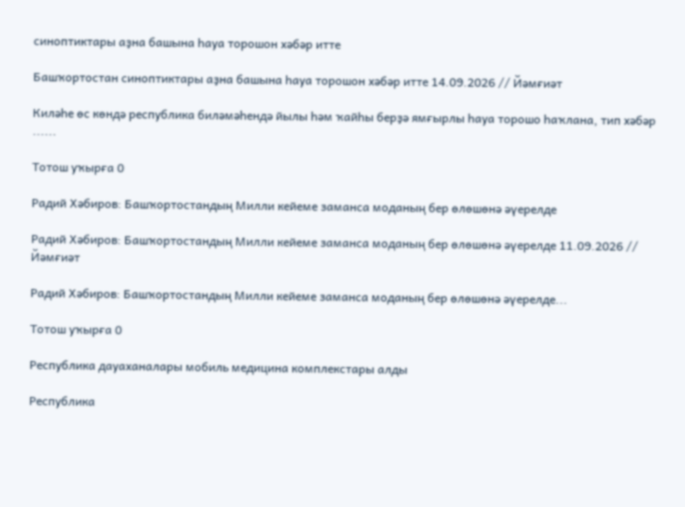синоптиктары аҙна башына һауа торошон хәбәр итте

Башҡортостан синоптиктары аҙна башына һауа торошон хәбәр итте 14.09.2026 // Йәмғиәт

Киләһе өс көндә республика биләмәһендә йылы һәм ҡайһы берҙә ямғырлы һауа торошо һаҡлана, тип хәбәр ......

Тотош уҡырға 0

Радий Хәбиров: Башҡортостандың Милли кейеме заманса моданың бер өлөшөнә әүерелде

Радий Хәбиров: Башҡортостандың Милли кейеме заманса моданың бер өлөшөнә әүерелде 11.09.2026 // Йәмғиәт

Радий Хәбиров: Башҡортостандың Милли кейеме заманса моданың бер өлөшөнә әүерелде...

Тотош уҡырға 0

Республика дауаханалары мобиль медицина комплекстары алды

Республика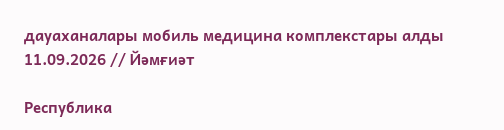дауаханалары мобиль медицина комплекстары алды 11.09.2026 // Йәмғиәт

Республика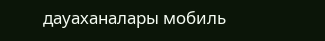дауаханалары мобиль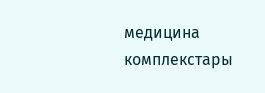медицина комплекстары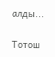алды...

Тотош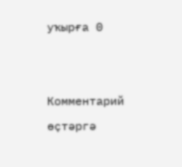уҡырға 0


Комментарий өҫтәргә